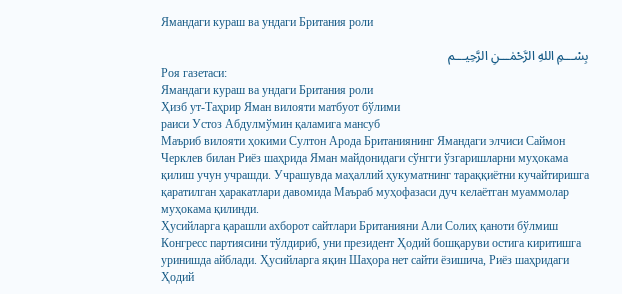Ямандаги кураш ва ундаги Британия роли

بِسْـــمِ اللهِ الرَّحْمٰـــنِ الرَّحِيـــم
Роя газетаси:
Ямандаги кураш ва ундаги Британия роли
Ҳизб ут-Таҳрир Яман вилояти матбуот бўлими
раиси Устоз Абдулмўмин қаламига мансуб
Маъриб вилояти ҳокими Султон Арода Британиянинг Ямандаги элчиси Саймон Черклев билан Риёз шаҳрида Яман майдонидаги сўнгги ўзгаришларни муҳокама қилиш учун учрашди. Учрашувда маҳаллий ҳукуматнинг тараққиётни кучайтиришга қаратилган ҳаракатлари давомида Маъраб муҳофазаси дуч келаётган муаммолар муҳокама қилинди.
Ҳусийларга қарашли ахборот сайтлари Британияни Али Солиҳ қаноти бўлмиш Конгресс партиясини тўлдириб, уни президент Ҳодий бошқаруви остига киритишга уринишда айблади. Ҳусийларга яқин Шаҳора нет сайти ёзишича, Риёз шаҳридаги Ҳодий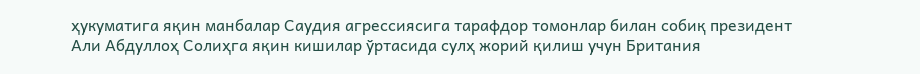ҳукуматига яқин манбалар Саудия агрессиясига тарафдор томонлар билан собиқ президент Али Абдуллоҳ Солиҳга яқин кишилар ўртасида сулҳ жорий қилиш учун Британия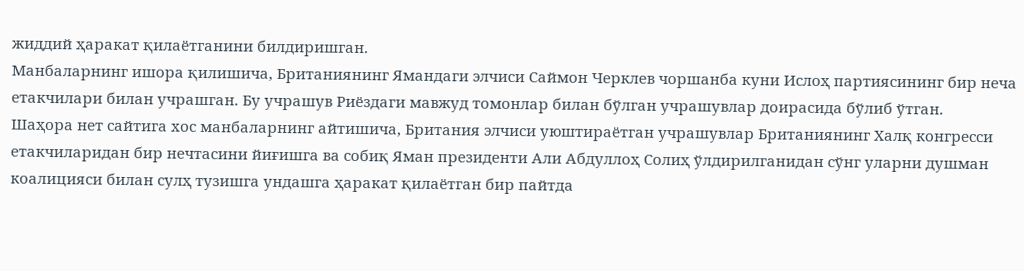жиддий ҳаракат қилаётганини билдиришган.
Манбаларнинг ишора қилишича, Британиянинг Ямандаги элчиси Саймон Черклев чоршанба куни Ислоҳ партиясининг бир неча етакчилари билан учрашган. Бу учрашув Риёздаги мавжуд томонлар билан бўлган учрашувлар доирасида бўлиб ўтган.
Шаҳора нет сайтига хос манбаларнинг айтишича, Британия элчиси уюштираётган учрашувлар Британиянинг Халқ конгресси етакчиларидан бир нечтасини йиғишга ва собиқ Яман президенти Али Абдуллоҳ Солиҳ ўлдирилганидан сўнг уларни душман коалицияси билан сулҳ тузишга ундашга ҳаракат қилаётган бир пайтда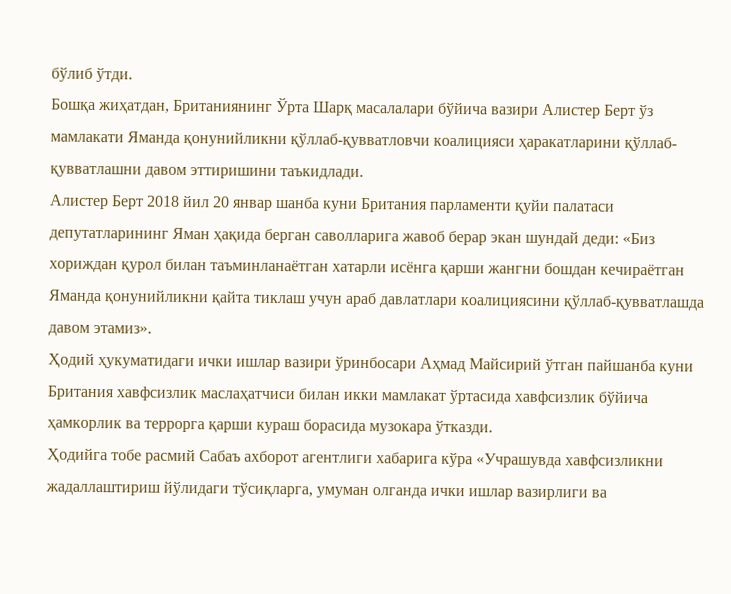бўлиб ўтди.
Бошқа жиҳатдан, Британиянинг Ўрта Шарқ масалалари бўйича вазири Алистер Берт ўз мамлакати Яманда қонунийликни қўллаб-қувватловчи коалицияси ҳаракатларини қўллаб-қувватлашни давом эттиришини таъкидлади.
Алистер Берт 2018 йил 20 январ шанба куни Британия парламенти қуйи палатаси депутатларининг Яман ҳақида берган саволларига жавоб берар экан шундай деди: «Биз хориждан қурол билан таъминланаётган хатарли исёнга қарши жангни бошдан кечираётган Яманда қонунийликни қайта тиклаш учун араб давлатлари коалициясини қўллаб-қувватлашда давом этамиз».
Ҳодий ҳукуматидаги ички ишлар вазири ўринбосари Аҳмад Майсирий ўтган пайшанба куни Британия хавфсизлик маслаҳатчиси билан икки мамлакат ўртасида хавфсизлик бўйича ҳамкорлик ва террорга қарши кураш борасида музокара ўтказди.
Ҳодийга тобе расмий Сабаъ ахборот агентлиги хабарига кўра «Учрашувда хавфсизликни жадаллаштириш йўлидаги тўсиқларга, умуман олганда ички ишлар вазирлиги ва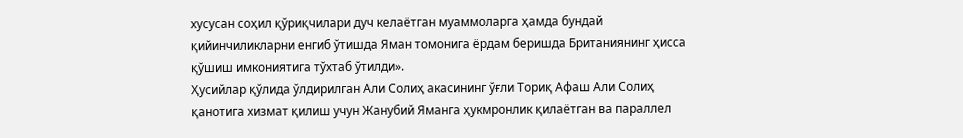хусусан соҳил қўриқчилари дуч келаётган муаммоларга ҳамда бундай қийинчиликларни енгиб ўтишда Яман томонига ёрдам беришда Британиянинг ҳисса қўшиш имкониятига тўхтаб ўтилди».
Ҳусийлар қўлида ўлдирилган Али Солиҳ акасининг ўғли Ториқ Афаш Али Солиҳ қанотига хизмат қилиш учун Жанубий Яманга ҳукмронлик қилаётган ва параллел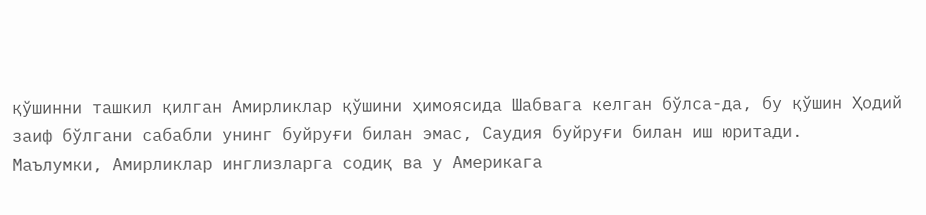қўшинни ташкил қилган Амирликлар қўшини ҳимоясида Шабвага келган бўлса-да, бу қўшин Ҳодий заиф бўлгани сабабли унинг буйруғи билан эмас, Саудия буйруғи билан иш юритади.
Маълумки, Амирликлар инглизларга содиқ ва у Америкага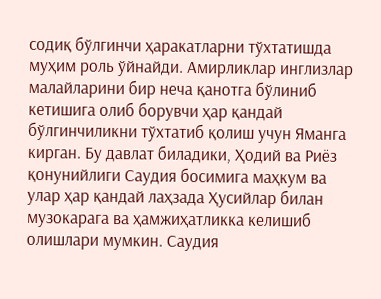содиқ бўлгинчи ҳаракатларни тўхтатишда муҳим роль ўйнайди. Амирликлар инглизлар малайларини бир неча қанотга бўлиниб кетишига олиб борувчи ҳар қандай бўлгинчиликни тўхтатиб қолиш учун Яманга кирган. Бу давлат биладики, Ҳодий ва Риёз қонунийлиги Саудия босимига маҳкум ва улар ҳар қандай лаҳзада Ҳусийлар билан музокарага ва ҳамжиҳатликка келишиб олишлари мумкин. Саудия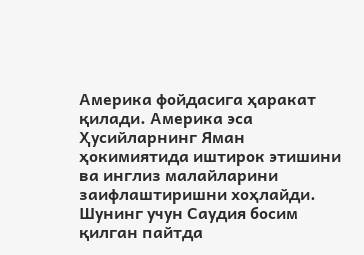Америка фойдасига ҳаракат қилади. Америка эса Ҳусийларнинг Яман ҳокимиятида иштирок этишини ва инглиз малайларини заифлаштиришни хоҳлайди. Шунинг учун Саудия босим қилган пайтда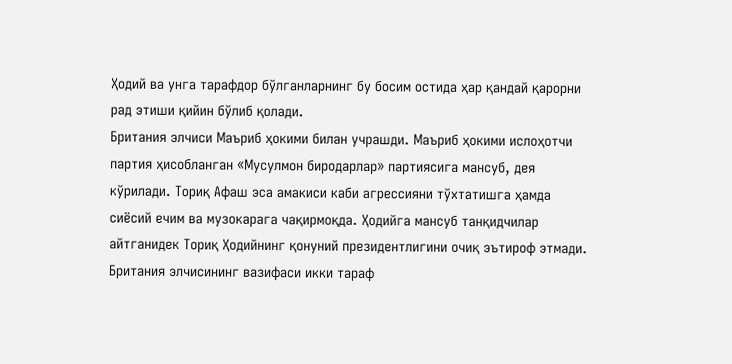Ҳодий ва унга тарафдор бўлганларнинг бу босим остида ҳар қандай қарорни рад этиши қийин бўлиб қолади.
Британия элчиси Маъриб ҳокими билан учрашди. Маъриб ҳокими ислоҳотчи партия ҳисобланган «Мусулмон биродарлар» партиясига мансуб, дея кўрилади. Ториқ Афаш эса амакиси каби агрессияни тўхтатишга ҳамда сиёсий ечим ва музокарага чақирмоқда. Ҳодийга мансуб танқидчилар айтганидек Ториқ Ҳодийнинг қонуний президентлигини очиқ эътироф этмади.
Британия элчисининг вазифаси икки тараф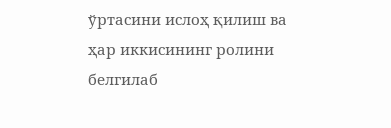ўртасини ислоҳ қилиш ва ҳар иккисининг ролини белгилаб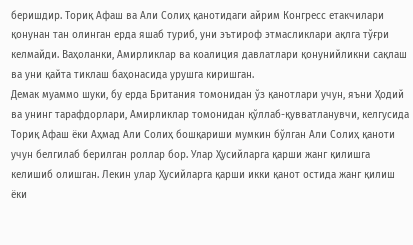беришдир. Ториқ Афаш ва Али Солиҳ қанотидаги айрим Конгресс етакчилари қонунан тан олинган ерда яшаб туриб, уни эътироф этмасликлари ақлга тўғри келмайди. Ваҳоланки, Амирликлар ва коалиция давлатлари қонунийликни сақлаш ва уни қайта тиклаш баҳонасида урушга киришган.
Демак муаммо шуки, бу ерда Британия томонидан ўз қанотлари учун, яъни Ҳодий ва унинг тарафдорлари, Амирликлар томонидан қўллаб-қувватланувчи, келгусида Ториқ Афаш ёки Аҳмад Али Солиҳ бошқариши мумкин бўлган Али Солиҳ қаноти учун белгилаб берилган роллар бор. Улар Ҳусийларга қарши жанг қилишга келишиб олишган. Лекин улар Ҳусийларга қарши икки қанот остида жанг қилиш ёки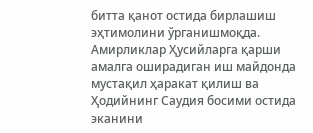битта қанот остида бирлашиш эҳтимолини ўрганишмоқда.
Амирликлар Ҳусийларга қарши амалга оширадиган иш майдонда мустақил ҳаракат қилиш ва Ҳодийнинг Саудия босими остида эканини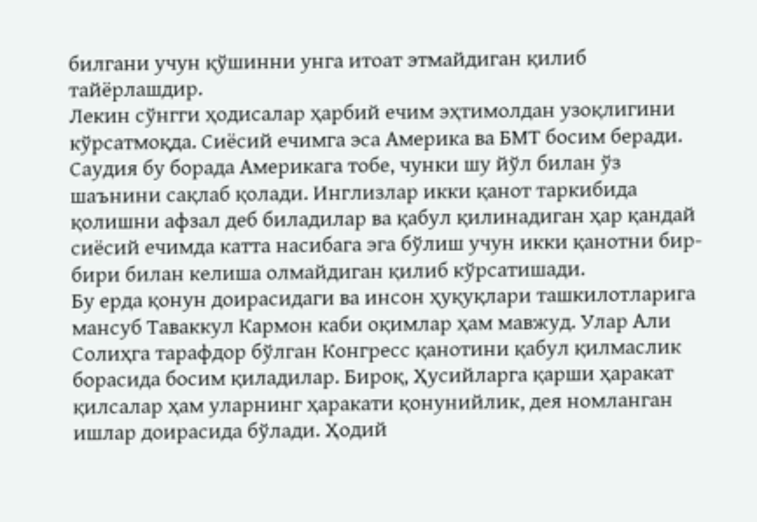билгани учун қўшинни унга итоат этмайдиган қилиб тайёрлашдир.
Лекин сўнгги ҳодисалар ҳарбий ечим эҳтимолдан узоқлигини кўрсатмоқда. Сиёсий ечимга эса Америка ва БМТ босим беради. Саудия бу борада Америкага тобе, чунки шу йўл билан ўз шаънини сақлаб қолади. Инглизлар икки қанот таркибида қолишни афзал деб биладилар ва қабул қилинадиган ҳар қандай сиёсий ечимда катта насибага эга бўлиш учун икки қанотни бир-бири билан келиша олмайдиган қилиб кўрсатишади.
Бу ерда қонун доирасидаги ва инсон ҳуқуқлари ташкилотларига мансуб Таваккул Кармон каби оқимлар ҳам мавжуд. Улар Али Солиҳга тарафдор бўлган Конгресс қанотини қабул қилмаслик борасида босим қиладилар. Бироқ, Ҳусийларга қарши ҳаракат қилсалар ҳам уларнинг ҳаракати қонунийлик, дея номланган ишлар доирасида бўлади. Ҳодий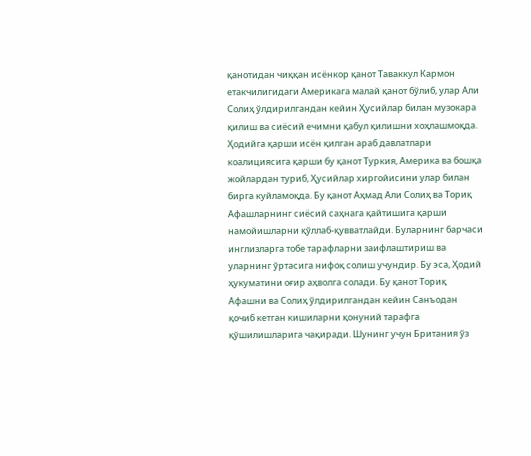қанотидан чиққан исёнкор қанот Таваккул Кармон етакчилигидаги Америкага малай қанот бўлиб, улар Али Солиҳ ўлдирилгандан кейин Ҳусийлар билан музокара қилиш ва сиёсий ечимни қабул қилишни хоҳлашмоқда.
Ҳодийга қарши исён қилган араб давлатлари коалициясига қарши бу қанот Туркия, Америка ва бошқа жойлардан туриб, Ҳусийлар хиргойисини улар билан бирга куйламоқда. Бу қанот Аҳмад Али Солиҳ ва Ториқ Афашларнинг сиёсий саҳнага қайтишига қарши намойишларни қўллаб-қувватлайди. Буларнинг барчаси инглизларга тобе тарафларни заифлаштириш ва уларнинг ўртасига нифоқ солиш учундир. Бу эса, Ҳодий ҳукуматини оғир аҳволга солади. Бу қанот Ториқ Афашни ва Солиҳ ўлдирилгандан кейин Санъодан қочиб кетган кишиларни қонуний тарафга қўшилишларига чақиради. Шунинг учун Британия ўз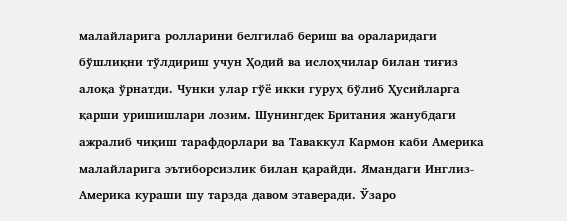малайларига ролларини белгилаб бериш ва ораларидаги бўшлиқни тўлдириш учун Ҳодий ва ислоҳчилар билан тиғиз алоқа ўрнатди. Чунки улар гўё икки гуруҳ бўлиб Ҳусийларга қарши уришишлари лозим. Шунингдек Британия жанубдаги ажралиб чиқиш тарафдорлари ва Таваккул Кармон каби Америка малайларига эътиборсизлик билан қарайди. Ямандаги Инглиз-Америка кураши шу тарзда давом этаверади. Ўзаро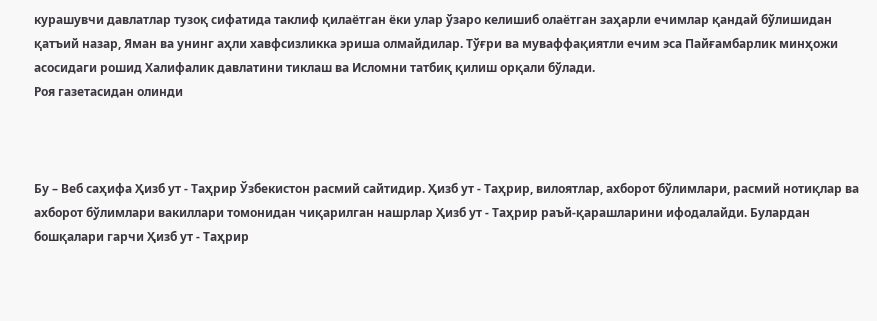курашувчи давлатлар тузоқ сифатида таклиф қилаётган ёки улар ўзаро келишиб олаётган заҳарли ечимлар қандай бўлишидан қатъий назар, Яман ва унинг аҳли хавфсизликка эриша олмайдилар. Тўғри ва муваффақиятли ечим эса Пайғамбарлик минҳожи асосидаги рошид Халифалик давлатини тиклаш ва Исломни татбиқ қилиш орқали бўлади.
Роя газетасидан олинди



Бу – Веб саҳифа Ҳизб ут - Таҳрир Ўзбекистон расмий сайтидир. Ҳизб ут - Таҳрир, вилоятлар, ахборот бўлимлари, расмий нотиқлар ва ахборот бўлимлари вакиллари томонидан чиқарилган нашрлар Ҳизб ут - Таҳрир раъй-қарашларини ифодалайди. Булардан бошқалари гарчи Ҳизб ут - Таҳрир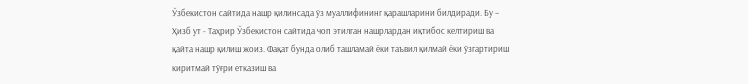Ўзбекистон сайтида нашр қилинсада ўз муаллифининг қарашларини билдиради. Бу – Ҳизб ут - Таҳрир Ўзбекистон сайтида чоп этилган нашрлардан иқтибос келтириш ва қайта нашр қилиш жоиз. Фақат бунда олиб ташламай ёки таъвил қилмай ёки ўзгартириш киритмай тўғри етказиш ва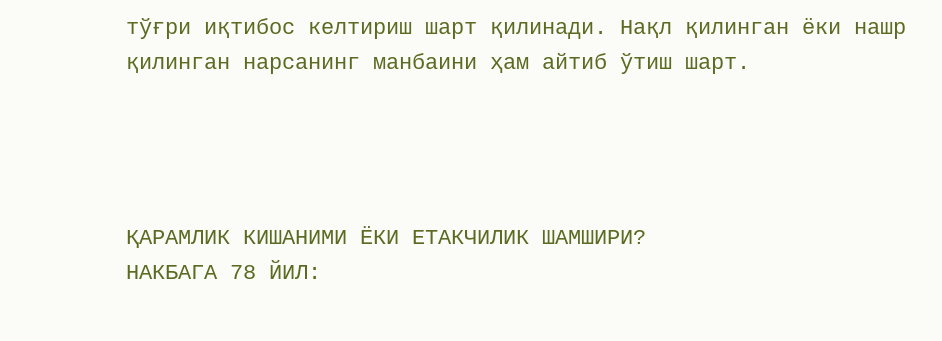тўғри иқтибос келтириш шарт қилинади. Нақл қилинган ёки нашр қилинган нарсанинг манбаини ҳам айтиб ўтиш шарт.




ҚАРАМЛИК КИШАНИМИ ЁКИ ЕТАКЧИЛИК ШАМШИРИ?
НАКБАГА 78 ЙИЛ: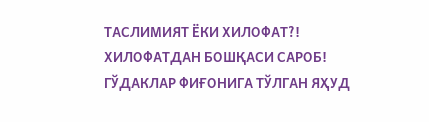ТАСЛИМИЯТ ЁКИ ХИЛОФАТ?!
ХИЛОФАТДАН БОШҚАСИ САРОБ!
ГЎДАКЛАР ФИҒОНИГА ТЎЛГАН ЯҲУД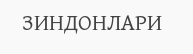ЗИНДОНЛАРИ